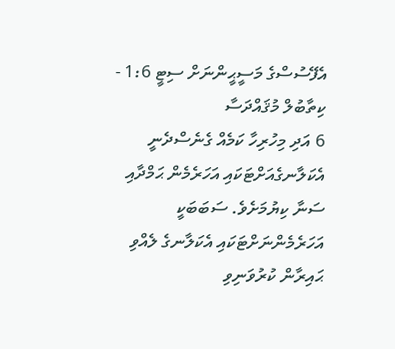އެފޭސުސްގެ މަސީޙީންނަށް ސިޓީ 1:6 - ކިތާބުލް މުޤައްދަސާ
6 އަދި މިހުރިހާ ކަމެއް ގެނެސްދެނީ އެކަލާނގެއަށްޓަކައި އަހަރެމެން ޙަމްދާއި ސަނާ ކިޔުމަށެވެ. ސަބަބަކީ އަހަރެމެންނަށްޓަކައި އެކަލާނގެ ލެއްވި ޙައިރާން ކުރުވަނިވި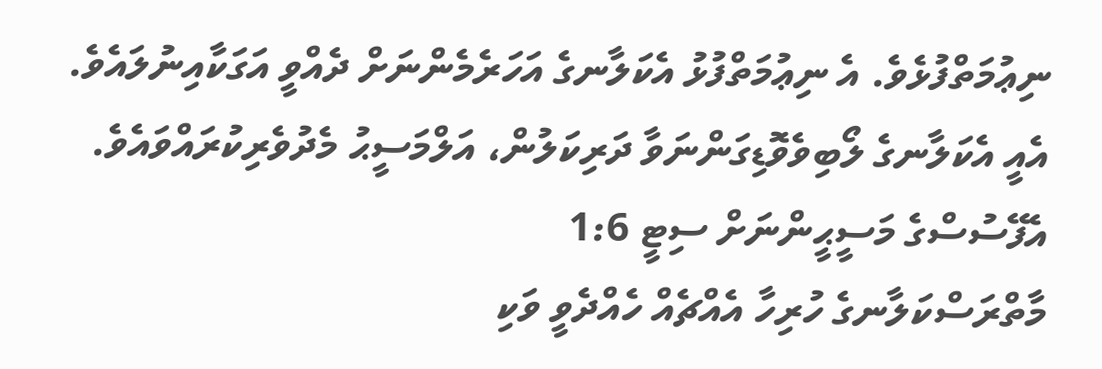ނިޢުމަތްފުޅެވެ. އެ ނިޢުމަތްފުޅު އެކަލާނގެ އަހަރެމެންނަށް ދެއްވީ އަގަކާއިނުލައެވެ. އެއީ އެކަލާނގެ ލޯބިވެވޮޑިގަންނަވާ ދަރިކަލުން، އަލްމަސީޙު މެދުވެރިކުރައްވައެވެ.
އެފޭސުސްގެ މަސީޙީންނަށް ސިޓީ 1:6
މާތްރަސްކަލާނގެ ހުރިހާ އެއްޗެއް ހެއްދެވީ ވަކި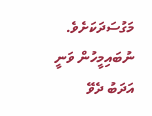މަގުސަދަކަށެވެ. ނުބައިމީހުން ވަނީ އަދަބު ދެވޭ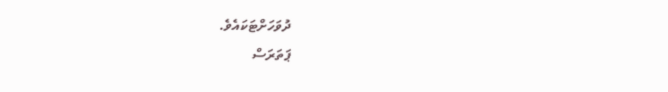ދުވަހަށްޓަކައެވެ.
ޕަތަރަސް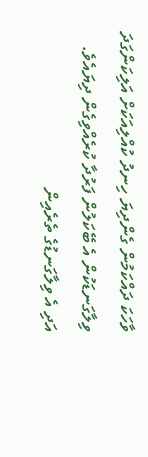ވާހަކަ ދައްކަމުން ގެންދިޔަ ހިނދު ކުއްލިއަކަށް އަލިކަންގަދަ ވިލާގަނޑަކުން އެ ބޭކަލުން ފަރުދާ ކުރެއްވިގެން ދިޔައެވެ. އަދި އެ ވިލާގަނޑުގެ ތެރެއިން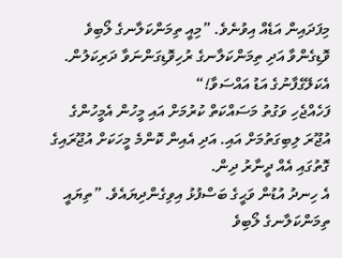މިފަދައިން އަޑެއް އިވުނެވެ. ”މިއީ ތިމަންކަލާނގެ ލޯބިވެ ވޮޑިގެންވާ އަދި ތިމަންކަލާނގެ ރުހިވޮޑިގަންނަވާ ދަރިކަލުން. އެކަލޭގެފާނުގެ އަޑު އައްސަވާ!“
ފަހެއްޖެހި ވަގުތު މަސައްކަތް ކުރުމަށް އައި މީހުން އެމީހުންގެ އުޖޫރަ ލިބިގަތުމަށް އައި. އަދި އެއިން ކޮންމެ މީހަކަށް އުޖޫރައިގެ ގޮތުގައި އެއް ދީނާރު ދިން.
އެ ހިނދު އުޑުން ވަޙީގެ ބަސްފުޅު އިވިގެންދިޔައެވެ. ”ތިޔައީ ތިމަންކަލާނގެ ލޯބިވެ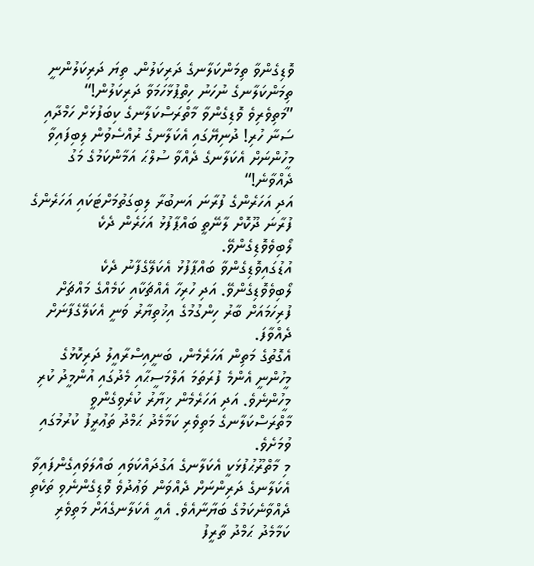ވޮޑިގެންވާ ތިމަންކަލާނގެ ދަރިކަލުން. ތިޔަ ދަރިކަލުންނީ ތިމަންކަލާނގެ ނުހަނު ހިތްޕުޅާހަމަވާ ދަރިކަލުން!“
”މަތިވެރިވެ ވޮޑިގެންވާ މާތްރަސްކަލާނގެ ކިބަފުޅަށް ހަމްދާއި ސަނާ ހުރި! ދުނިޔޭގައި އެކަލާނގެ ރުއްސެވުން ލިބިފައިވާ މީހުންނަށް އެކަލާނގެ ދެއްވާ ސުލްޙަ އަމާންކަމުގެ މަގު ދެއްވާނެ!“
އަދި އަހަރެންގެ ފުރާނަ އަނބުރާ ލިބިގަތުމަށްޓަކައި އަހަރެންގެ ފުރާނަ ދޫކޮށް ލާނޭތީ ބައްޕާފުޅު އަހަރެން ދެކެ ލޯބިވެވޮޑިގެންވޭ.
އުޑުގައިވޮޑިގެންވާ ބައްޕާފުޅު އެކަލޭގެފާނު ދެކެ ލޯބިވެވޮޑިގެންވޭ. އަދި ހުރިހާ އެއްޗަކާއި ކަމެއްގެ މައްޗަށް ފުރިހަމައަށް ބާރު ހިންގުމުގެ އިޚުތިޔާރު ވަނީ އެކަލޭގެފާނަށް ދެއްވާފަ.
އެގޮތުގެ މަތިން އަހަރެމެން، ބަނީއިސްރާއީލު ދަރިކޮޅުގެ މީހުންނީ އެންމެ ފުރަތަމަ އަލްމަސީޙާއި މެދުގައި އުންމީދު ކުރި މީހުންނެވެ. އަދި އަހަރެމެން ޚިޔާރު ކުރެވިގެންވީ މާތްރަސްކަލާނގެ މަތިވެރި ކަމާމެދު ޙަމްދު ތަޢުރީފު ކުރުމުގައި ވުމަށެވެ.
މި މާތްރޫޙުފުޅަކީ އެކަލާނގެ އަގުދައްކަވައި ބައްލަވައިގެންފައިވާ އެކަލާނގެ ދަރިންނަށް ދެއްވަން ވަޢުދުވެ ވޮޑިގެންނެވި ތަކެތި ދެއްވާނެކަމުގެ ބަޔާނާއެވެ. އެއީ އެކަލާނގެއަށް މަތިވެރި ކަމާމެދު ޙަމްދު ތާރީފު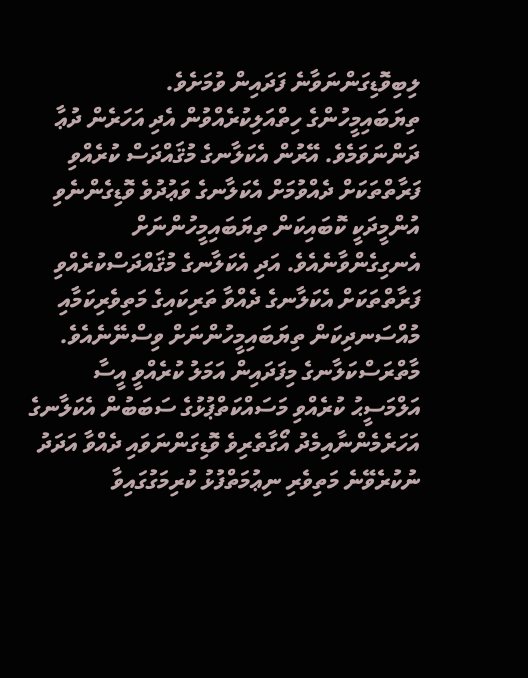ލިބިވޮޑިގަންނަވާނެ ފަދައިން ވުމަށެވެ.
ތިޔަބައިމީހުންގެ ހިތްއަލިކުރެއްވުން އެދި އަހަރެން ދުޢާ ދަންނަވަމެވެ. އޭރުން އެކަލާނގެ މުޤައްދަސް ކުރެއްވި ފަރާތްތަކަށް ދެއްވުމަށް އެކަލާނގެ ވަޢުދުވެ ވޮޑިގެންނެވި އުންމީދަކީ ކޮބައިކަން ތިޔަބައިމީހުންނަށް އެނގިގެންވާނެއެވެ. އަދި އެކަލާނގެ މުޤައްދަސްކުރެއްވި ފަރާތްތަކަށް އެކަލާނގެ ދެއްވާ ތަރިކައިގެ މަތިވެރިކަމާއި މުއްސަނދިކަން ތިޔަބައިމީހުންނަށް ވިސްނޭނެއެވެ.
މާތްރަސްކަލާނގެ މިފަދައިން އަމަލު ކުރެއްވީ އީސާ އަލްމަސީޙު ކުރެއްވި މަސައްކަތްޕުޅުގެ ސަބަބުން އެކަލާނގެ އަހަރެމެންނާއިމެދު އޯގާތެރިވެ ވޮޑިގަންނަވައި ދެއްވާ އަދަދު ނުކުރެވޭނެ މަތިވެރި ނިޢުމަތްފުޅު ކުރިމަގުގައިވާ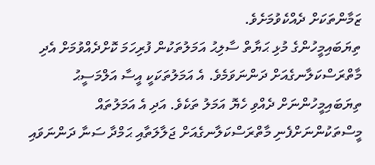ޒަމާންތަކަށް ދެއްކެވުމަށެވެ.
ތިޔަބައިމީހުންގެ މުޅި ޙަޔާތް ސާލިޙު އަމަލުތަކުން ފުރިހަމަ ކޮށްދެއްވުމަށް އެދި މާތްރަސްކަލާނގެއަށް ދަންނަވަމެވެ. އެ އަމަލުތަކަކީ އީސާ އަލްމަސީޙު ތިޔަބައިމީހުންނަށް ދެއްވި ހެޔޮ އަމަލު ތަކެވެ. އަދި އެ އަމަލުތައް މީސްތަކުންނަށްފެނި މާތްރަސްކަލާނގެއަށް ޖަލާލަތާއި ޙަމްދާ ސަނާ ދަންނަވައި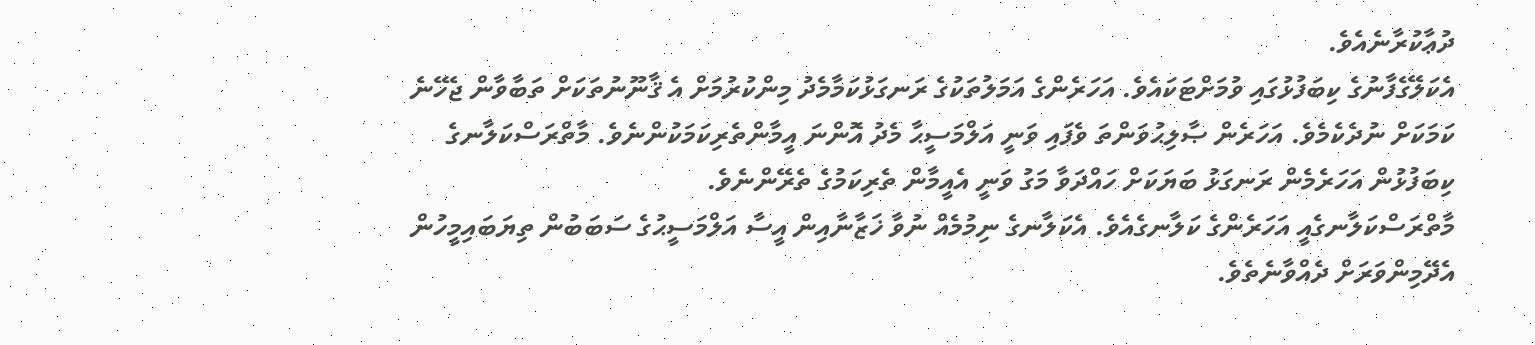ދުޢާކުރާނެއެވެ.
އެކަލޭގެފާނުގެ ކިބަފުޅުގައި ވުމަށްޓަކައެވެ. އަހަރެންގެ އަމަލުތަކުގެ ރަނގަޅުކަމާމެދު މިންކުރުމަށް އެ ޤާނޫނުތަކަށް ތަބާވާން ޖެހޭނެ ކަމަކަށް ނުދެކެމެވެ. އަހަރެން ޞާލިޙުވަންތަ ވެފައި ވަނީ އަލްމަސީޙާ މެދު އޮންނަ އީމާންތެރިކަމަކުންނެވެ. މާތްރަސްކަލާނގެ ކިބަފުޅުން އަހަރެމެން ރަނގަޅު ބަޔަކަށް ހައްދަވާ މަގު ވަނީ އެއީމާން ތެރިކަމުގެ ތެރޭންނެވެ.
މާތްރަސްކަލާނގެއީ އަހަރެންގެ ކަލާނގެއެވެ. އެކަލާނގެ ނިމުމެއް ނުވާ ޚަޒާނާއިން އީސާ އަލްމަސީޙުގެ ސަބަބުން ތިޔަބައިމީހުން އެދޭމިންވަރަށް ދެއްވާނެތެވެ.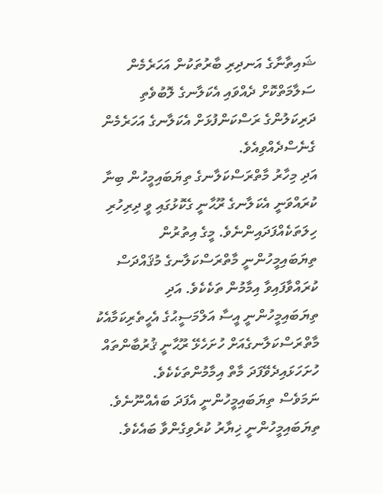ޝައިތާނާގެ އަނދިރި ބާރުތަކުން އަހަރެމެން ސަލާމަތްކޮށް ދެއްވައި އެކަލާނގެ ލޮބުވެތި ދަރިކަލުންގެ ރަސްކަންފުޅަށް އެކަލާނގެ އަހަރެމެން ގެނެސްދެއްވިއެވެ.
އަދި މިހާރު މާތްރަސްކަލާނގެ ތިޔަބައިމީހުން ބިނާ ކުރައްވަނީ އެކަލާނގެ ރޫޙާނީ ގެކޮޅުގައި ވީ ދިރިހުރި ހިލަތަކެއްފަދައިންނެވެ. މީގެ އިތުރުން ތިޔަބައިމީހުންނީ މާތްރަސްކަލާނގެ މުޤައްދަސް ކުރައްވާފައިވާ އިމާމުން ތަކެކެވެ. އަދި ތިޔަބައިމީހުންނީ އީސާ އަލްމަސީޙުގެ އެހީތެރިކަމާއެކު މާތްރަސްކަލާނގެއަށް ހުށަހެޅޭ ރޫޙާނީ ޤުރުބާންތައް ހުށަހަޅައިދެވޭފަދަ މާތް އިމާމުންތަކެކެވެ.
ނަމަވެސް ތިޔަބައިމީހުންނީ އެފަދަ ބައެއްނޫނެވެ. ތިޔަބައިމީހުންނީ ޚިޔާރު ކުރެވިގެންވާ ބައެކެވެ.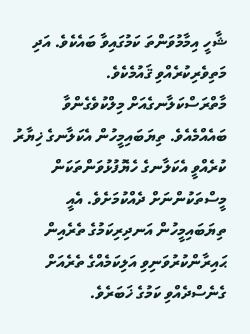ޝާހީ އިމާމުވަންތަ ކަމުގައިވާ ބައެކެވެ. އަދި މަތިވެރިކުރެއްވި ޤައުމެކެވެ. މާތްރަސްކަލާނގެއަށް މިލްކުވެގެންވާ ބައެއްމެއެވެ. ތިޔަބައިމީހުން އެކަލާނގެ ޚިޔާރު ކުރެއްވީ އެކަލާނގެ ހެޔޮފުޅުވަންތަކަން މީސްތަކުންނަށް ދެއްކުމަށެވެ. އެއީ ތިޔަބައިމީހުން އަނދިރިކަމުގެ ތެރެއިން ޙައިރާންކުރުވަނިވި އަލިކަމެއްގެ ތެރެއަށް ގެނެސްދެއްވި ކަމުގެ ޚަބަރެވެ.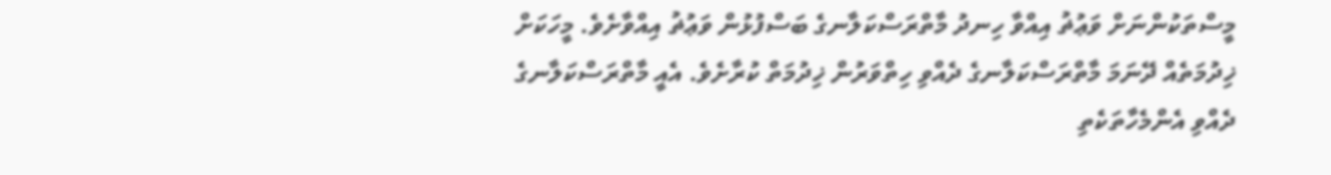މީސްތަކުންނަށް ވަޢުޡު އިއްވާ ހިނދު މާތްރަސްކަލާނގެ ބަސްފުޅުން ވަޢުޡު އިއްވާށެވެ. މީހަކަށް ޚިދުމަތެއް ދޭނަމަ މާތްރަސްކަލާނގެ ދެއްވި ހިތްވަރުން ޚިދުމަތް ކުރާށެވެ. އެއީ މާތްރަސްކަލާނގެ ދެއްވި އެންމެހާތަކެތި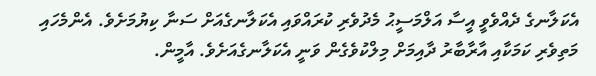އެކަލާނގެ ދެއްވެވީ އީސާ އަލްމަސީޙު މެދުވެރި ކުރައްވައި އެކަލާނގެއަށް ސަނާ ކިޔުމަށެވެ. އެންމެހައި މަތިވެރި ކަމަކާއި އާރާބާރު ދާއިމަށް މިލްކުވެގެން ވަނީ އެކަލާނގެއަށެވެ. އާމީން.